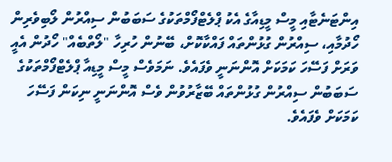އިންޓަނެޓާއި މީސް މީޑިއާގެ އެކު ޕްލެޓްފޯމްތަކުގެ ސަބަބުން ސިއްރުން ލޯބިވެރިން ހޯދުމާއި، ސިއްރުން ގުޅުންތައް ފައްކާކޮށް، ބޭނުން ހުރިހާ "ލޯތްބެއް" ހޯދުން އެއީ ވަރަށް ފަސޭހަ ކަމަކަށް އޮންނަނީ ވެފައެވެ. ނަމަވެސް މީސް މީޑިއާ ޕްލެޓްފޯމްތަކުގެ ސަބަބުން ސިއްރުން ގުޅުންތައް ބޭޒާރުވުން ވެސް އޮންނަނީ ނިކަން ފަސޭހަ ކަމަކަށް ވެފައެވެ.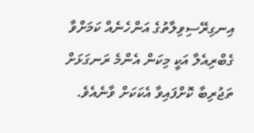އިނގިރޭސިވިލާތުގެ އަންހެނެއް ކަމަށްވާ ގެބްރިއެލާ އަކީ މިކަން އެންމެ ރަނގަޅަށް ތަޖުރިބާ ކޮށްފައިވާ އެކަކަށް ވާނެއެވެ.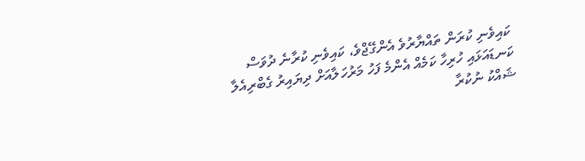ކައިވެނި ކުރަން ތައްޔާރުވެ އެންގޭޖްވެ، ކައިވެނި ކުރާނެ ދުވަސް ކަނޑައަޅައި ހުރިހާ ކަމެއް އެންމެ ފަހު މަރުހަލާއަށް ދިޔައިރު ގެބްރިއެލާ ޝައްކު ނުކުރާ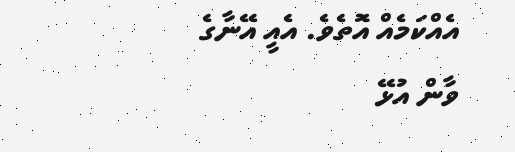އެއްކަމެއް އޮތެވެ. އެއީ އޭނާގެ ވާން އުޅޭ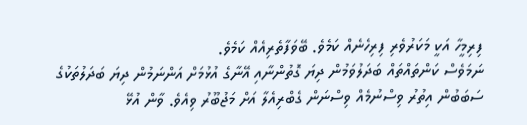ފިރިމީހާ އަކީ މަކަރުވެރި ފިރިހެނެއް ކަމެވެ. ބޭވަފާތެރިއެއް ކަމެވެ.
ނަމަވެސް ކަންތައްތައް ބަދަލުވަމުން ދިޔަ ގޮތުންނާއި އޭނާގެ އުޅުމަށް އަންނަމުން ދިޔަ ބަދަލުތަކުގެ ސަބަބުން އިތުރު ވިސްނުމެއް ވިސްނަން ގެބްރިއެލާ އަށް މަޖުބޫރު ވިއެވެ. ވާން އުޅޭ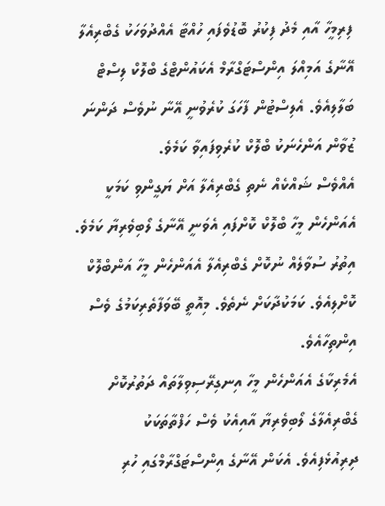ފިރިމީހާ އާއި މެދު ފިކުރު ބޮޑުވެފައި ހުއްޓާ އެއްދުވަހަކު ގެބްރިއެލާ އޭނާގެ އަމިއްލަ އިންސްޓަގްރާމް އެކައުންޓްގެ ބްލޮކް ލިސްޓް ބަލާލިއެވެ. އެލިސްޓުން ފާހަގަ ކުރެވުނީ އޭނާ ނުވެސް ދަންނަ ޒުވާން އަންހެނަކު ބްލޮކް ކުރެވިފައިވާ ކަމެވެ.
އެއްވެސް ޝައްކެއް ނެތި ގެބްރިއެލާ އަށް ޔަގީންވި ކަމަކީ އެއަންހެން މީހާ ބްލޮކް ކޮށްފައި އެވަނީ އޭނާގެ ލޯބިވެރިޔާ ކަމެވެ. އިތުރު ސުވާލެއް ނުކޮށް ގެބްރިއެލާ އެއަންހެން މީހާ އަންބްލޮކް ކޮށްލިއެވެ. ކަމަކުދާކަށް ނެތެވެ. މިއޮތީ ބޭވަފާތެރިކަމުގެ ވެސް އިންތިހާއެވެ.
އެމެރިކާގެ އެއަންހެން މީހާ އިނގިރޭސިވިލާތައް ދަތުރުކޮށް ގެބްރިއެލާގެ ލޯބިވެރިޔާ އާއިއެކު ވެސް ހަފްތާތަކަކު ދިރިއުޅެފިއެވެ. އެކަން އޭނާގެ އިންސްޓަގްރާމްގައި ހުރި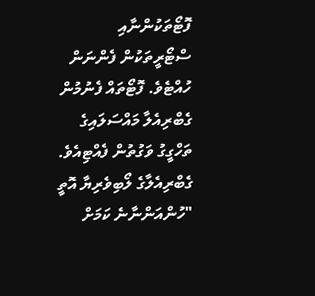ފޮޓޯތަކުންނާއި ސްޓޯރީތަކުން ފެންނަން ހުއްޓެވެ. ފޮޓޯތައް ފެނުމުން ގެބްރިއެލާ މައްސަލައިގެ ތަހްގީގު ވަގުތުން ފެއްޓިއެވެ.
ގެބްރިއެލާގެ ލޯބިވެރިޔާ އޮތީ "ހުންއަންނާނެ ކަމަށް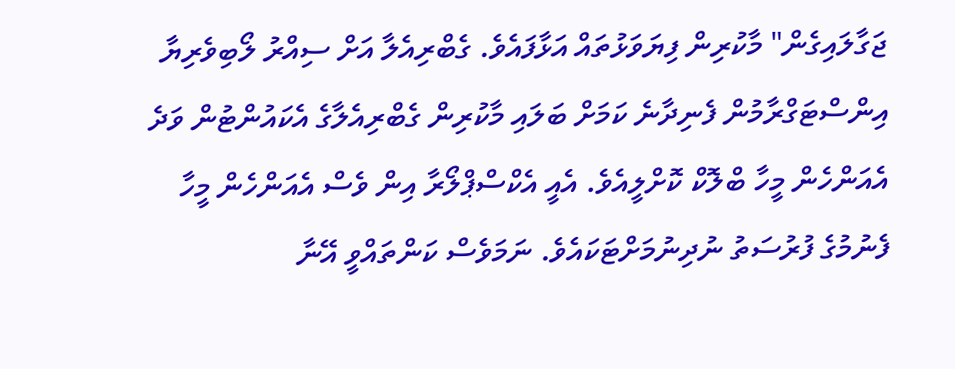ޖަގާލައިގެން" މާކުރިން ފިޔަވަޅުތައް އަޅާފައެވެ. ގެބްރިއެލާ އަށް ސިއްރު ލޯބިވެރިޔާ އިންސްޓަގްރާމުން ފެނިދާނެ ކަމަށް ބަލައި މާކުރިން ގެބްރިއެލާގެ އެކައުންޓުން ވަދެ އެއަންހެން މީހާ ބްލޮކް ކޮށްލީއެވެ. އެއީ އެކްސްޕްލޯރާ އިން ވެސް އެއަންހެން މީހާ ފެނުމުގެ ފުރުސަތު ނުދިނުމަށްޓަކައެވެ. ނަމަވެސް ކަންތައްވީ އޭނާ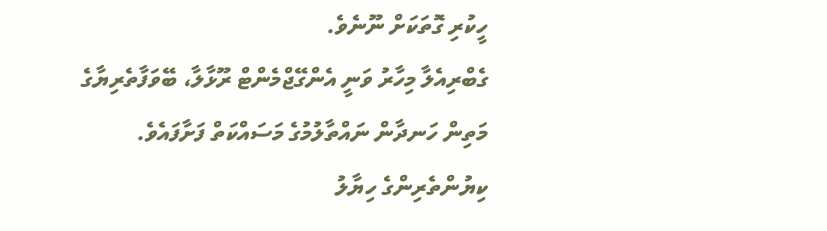ހީކުރި ގޮތަކަށް ނޫނެވެ.
ގެބްރިއެލާ މިހާރު ވަނީ އެންގޭޖްމެންޓް ރޫޅާލާ، ބޭވަފާތެރިޔާގެ މަތިން ހަނދާން ނައްތާލުމުގެ މަސައްކަތް ފަށާފައެވެ.
ކިޔުންތެރިންގެ ހިޔާލު